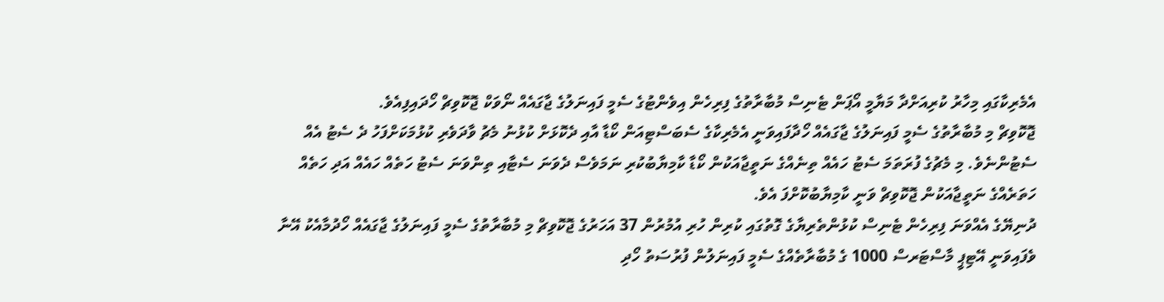އެމެރިކާގައި މިހާރު ކުރިއަށްދާ މަޔާމީ އޯޕަން ޓެނިސް މުބާރާތުގެ ފިރިހެން އިވެންޓުގެ ސެމީ ފައިނަލުގެ ޖާގައެއް ނޯވަކް ޖޮކޮވިޗް ހޯދައިފިއެވެ.
ޖޮކޮވިޗް މި މުބާރާތުގެ ސެމީ ފައިނަލުގެ ޖާގައެއް ހޯދާފައިވަނީ އެމެރިކާގެ ސެބަސްޓިއަން ކޯޑާ އާއި ދެކޮޅަށް ކުޅުނު މެޗު ވާދަވެރި ކުޅުމަކަށްފަހު ދެ ސެޓު އެއް ސެޓުންނެވެ. މި މެޗުގެ ފުރަތަމަ ސެޓު ހައެއް ތިނެއްގެ ނަތީޖާއަކުން ކޯޑާ ކާމިޔާބުކުރި ނަމަވެސް ދެވަނަ ސެޓާއި ތިންވަނަ ސެޓު ހަތެއް ހައެއް އަދި ހަތެއް ހަތަރެއްގެ ނަތީޖާއަކުން ޖޮކޮވިޗް ވަނީ ކާމިޔާބުކޮށްފަ އެވެ.
ދުނިޔޭގެ އެއްވަނަ ފިރިހެން ޓެނިސް ކުޅުންތެރިޔާގެ ގޮތުގައި ކުރިން ހުރި އުމުރުން 37 އަހަރުގެ ޖޮކޮވިޗް މި މުބާރާތުގެ ސެމީ ފައިނަލުގެ ޖާގައެއް ހޯދުމާއެކު އޭނާ ވެފައިވަނީ އޭޓިޕީ މާސްޓަރސް 1000 ގެ މުބާރާތެއްގެ ސެމީ ފައިނަލުން ފުރުސަތު ހޯދި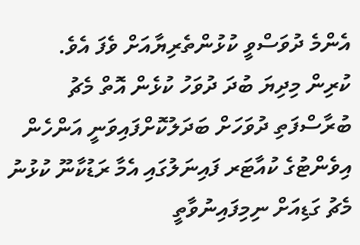އެންމެ ދުވަސްވީ ކުޅުންތެރިޔާއަށް ވެފަ އެވެ.
ކުރިން މިދިޔަ ބުދަ ދުވަހު ކުޅެން އޮތް މެޗު ބުރާސްފަތި ދުވަހަށް ބަދަލުކޮށްފައިވަނީ އަންހެން އިވެންޓުގެ ކުއާޓަރ ފައިނަލުގައި އެމާ ރަޑުކާނޫ ކުޅުނު މެޗު ގަޑިއަށް ނިމިފައިނުވާތީ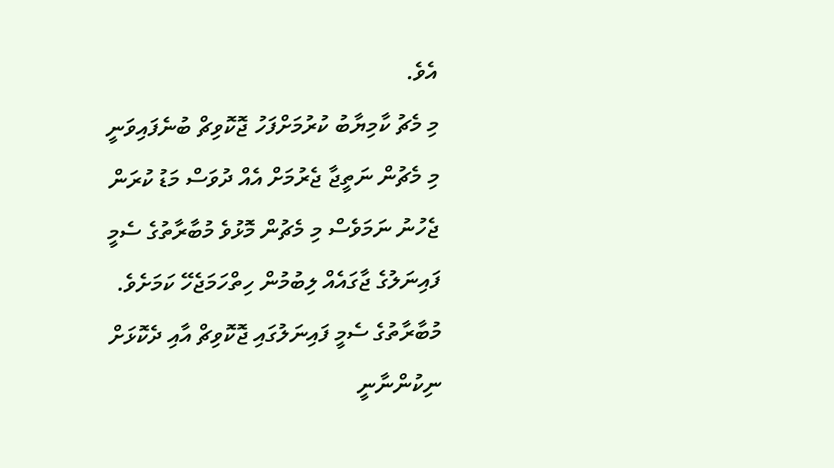އެވެ.
މި މެޗު ކާމިޔާބު ކުރުމަށްފަހު ޖޮކޮވިޗް ބުނެފައިވަނީ މި މެޗުން ނަތީޖާ ޖެރުމަށް އެއް ދުވަސް މަޑު ކުރަން ޖެހުނު ނަމަވެސް މި މެޗުން މޮޅުވެ މުބާރާތުގެ ސެމީ ފައިނަލުގެ ޖާގައެއް ލިބުމުން ހިތްހަމަޖެހޭ ކަމަށެވެ.
މުބާރާތުގެ ސެމީ ފައިނަލުގައި ޖޮކޮވިޗް އާއި ދެކޮޅަށް ނިކުންނާނީ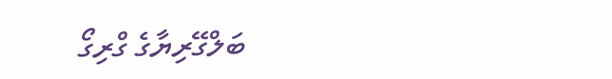ބަލްގޭރިޔާގެ ގްރިގޯ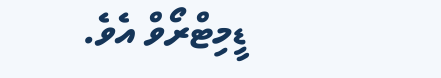ޑީމިޓްރޯވް އެވެ.